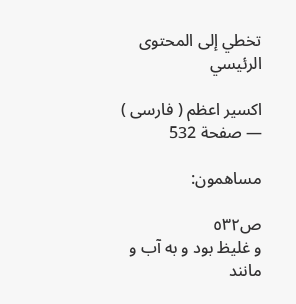تخطي إلى المحتوى الرئيسي

اكسير اعظم ( فارسى ) — صفحة 532

مساهمون:

ص٥٣٢
و غليظ بود و به آب و مانند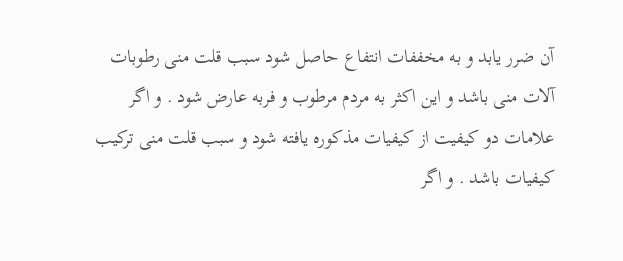آن ضرر يابد و به مخففات انتفاع حاصل شود سبب قلت منى رطوبات آلات منى باشد و اين اكثر به مردم مرطوب و فربه عارض شود . و اگر علامات دو كيفيت از كيفيات مذكوره يافته شود و سبب قلت منى تركيب كيفيات باشد . و اگر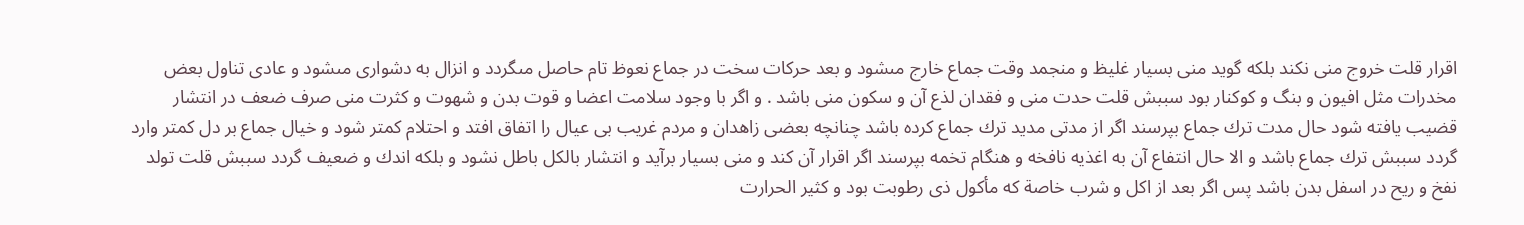اقرار قلت خروج منى نكند بلكه گويد منى بسيار غليظ و منجمد وقت جماع خارج مىشود و بعد حركات سخت در جماع نعوظ تام حاصل مىگردد و انزال به دشوارى مىشود و عادى تناول بعض مخدرات مثل افيون و بنگ و كوكنار بود سببش قلت حدت منى و فقدان لذع آن و سكون منى باشد . و اگر با وجود سلامت اعضا و قوت بدن و شهوت و كثرت منى صرف ضعف در انتشار قضيب يافته شود حال مدت ترك جماع بپرسند اگر از مدتى مديد ترك جماع كرده باشد چنانچه بعضى زاهدان و مردم غريب بى عيال را اتفاق افتد و احتلام كمتر شود و خيال جماع بر دل كمتر وارد گردد سببش ترك جماع باشد و الا حال انتفاع آن به اغذيه نافخه و هنگام تخمه بپرسند اگر اقرار آن كند و منى بسيار برآيد و انتشار بالكل باطل نشود و بلكه اندك و ضعيف گردد سببش قلت تولد نفخ و ريح در اسفل بدن باشد پس اگر بعد از اكل و شرب خاصة كه مأكول ذى رطوبت بود و كثير الحرارت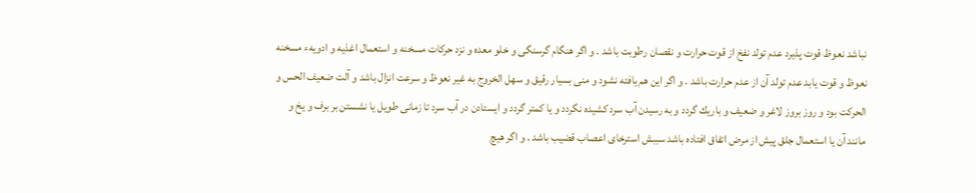نباشد نعوظ قوت پذيرد عدم تولد نفخ از قوت حرارت و نقصان رطوبت باشد . و اگر هنگام گرسنگى و خلو معده و نزد حركات مسخنه و استعمال اغذيه و ادويهء مسخنه نعوظ و قوت يابد عدم تولد آن از عدم حرارت باشد . و اگر اين هم يافته نشود و منى بسيار رقيق و سهل الخروج به غير نعوظ و سرعت انزال باشد و آلت ضعيف الحس و الحركت بود و روز بروز لاغر و ضعيف و باريك گردد و به رسيدن آب سرد كشيده نگردد و يا كمتر گردد و ايستادن در آب سرد تا زمانى طويل يا نشستن بر برف و يخ و مانند آن يا استعمال جلق پيش از مرض اتفاق افتاده باشد سببش استرخاى اعصاب قضيب باشد . و اگر هيچ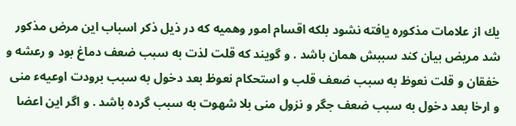يك از علامات مذكوره يافته نشود بلكه اقسام امور وهميه كه در ذيل ذكر اسباب اين مرض مذكور شد مريض بيان كند سببش همان باشد . و گويند كه قلت لذت به سبب ضعف دماغ بود و رعشه و خفقان و قلت نعوظ به سبب ضعف قلب و استحكام نعوظ بعد دخول به سبب برودت اوعيهء منى و ارخا بعد دخول به سبب ضعف جگر و نزول منى بلا شهوت به سبب گرده باشد . و اگر اين اعضا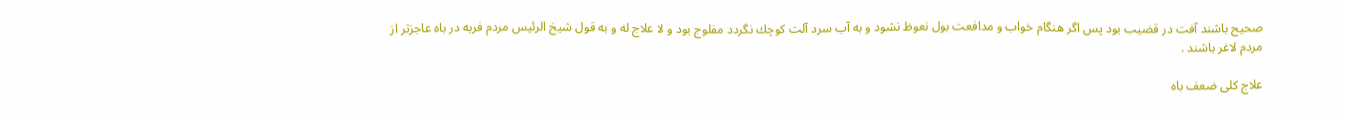صحيح باشند آفت در قضيب بود پس اگر هنگام خواب و مدافعت بول نعوظ نشود و به آب سرد آلت كوچك نگردد مفلوج بود و لا علاج له و به قول شيخ الرئيس مردم فربه در باه عاجزتر از مردم لاغر باشند .

علاج كلى ضعف باه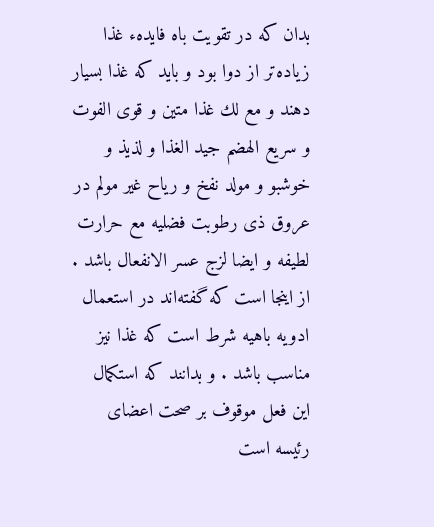بدان كه در تقويت باه فايدهء غذا زياده‌تر از دوا بود و بايد كه غذا بسيار دهند و مع لك غذا متين و قوى الفوت و سريع الهضم جيد الغذا و لذيذ و خوشبو و مولد نفخ و رياح غير مولم در عروق ذى رطوبت فضليه مع حرارت لطيفه و ايضا لزج عسر الانفعال باشد . از اينجا است كه گفته‌اند در استعمال ادويه باهيه شرط است كه غذا نيز مناسب باشد . و بدانند كه استكمال اين فعل موقوف بر صحت اعضاى رئيسه است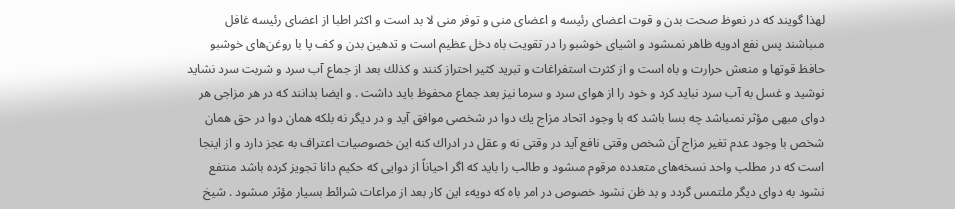لهذا گويند كه در نعوظ صحت بدن و قوت اعضاى رئيسه و اعضاى منى و توفر منى لا بد است و اكثر اطبا از اعضاى رئيسه غافل مىباشند پس نفع ادويه ظاهر نمىشود و اشياى خوشبو را در تقويت باه دخل عظيم است و تدهين بدن و كف پا با روغن‌هاى خوشبو حافظ قوتها و منعش حرارت و باه است و از كثرت استفراغات و تبريد كثير احتراز كنند و كذلك بعد از جماع آب سرد و شربت سرد نشايد نوشيد و غسل به آب سرد نبايد كرد و خود را از هواى سرد و سرما نيز بعد جماع محفوظ بايد داشت . و ايضا بدانند كه در هر مزاجى هر دواى مبهى مؤثر نمىباشد چه بسا باشد كه با وجود اتحاد مزاج يك دوا در شخصى موافق آيد و در ديگر نه بلكه همان دوا در حق همان شخص با وجود عدم تغير مزاج آن شخص وقتى نافع آيد در وقتى نه و عقل در ادراك كنه اين خصوصيات اعتراف به عجز دارد و از اينجا است كه در مطلب واحد نسخه‌هاى متعدده مرقوم مىشود و طالب را بايد كه اگر احياناً از دوايى كه حكيم دانا تجويز كرده باشد منتفع نشود به دواى ديگر ملتمس گردد و بد ظن نشود خصوص در امر باه كه دويهء اين كار بعد از مراعات شرائط بسيار مؤثر مىشود . شيخ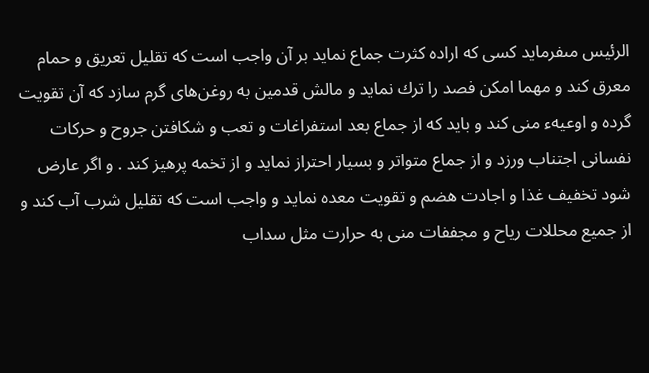الرئيس مىفرمايد كسى كه اراده كثرت جماع نمايد بر آن واجب است كه تقليل تعريق و حمام معرق كند و مهما امكن فصد را ترك نمايد و مالش قدمين به روغن‌هاى گرم سازد كه آن تقويت گرده و اوعيهء منى كند و بايد كه از جماع بعد استفراغات و تعب و شكافتن جروح و حركات نفسانى اجتناب ورزد و از جماع متواتر و بسيار احتراز نمايد و از تخمه پرهيز كند . و اگر عارض شود تخفيف غذا و اجادت هضم و تقويت معده نمايد و واجب است كه تقليل شرب آب كند و از جميع محللات رياح و مجففات منى به حرارت مثل سداب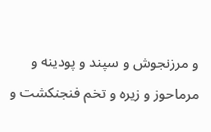و مرزنجوش و سپند و پودينه و مرماحوز و زيره و تخم فنجنكشت و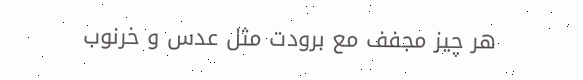هر چيز مجفف مع برودت مثل عدس و خرنوب